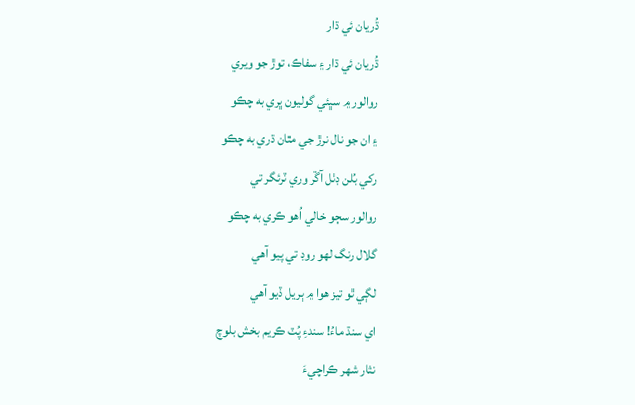ڌُريان ئي ڌار
ڌُريان ئي ڌار ۽ سفاڪ، توڙ جو ويري
روالور ۾ سڀئي گوليون ڀري به چڪو
۽ ان جو نال نرڙ جي مٿان ڌري به چڪو
رکي بُلن ڊٺل آڱر وري ٽرئگر تي
روالور سڄو خالي اُهو ڪري به چڪو
گلال رنگ لهو روڊ تي پيو آهي
لڳي ٿو تيز هوا ۾ ٻريل ڏيو آهي
اي سنڌ ماءُ! سندءِ پُٽ ڪريم بخش بلوچ
نثار شهر ڪراچيءَ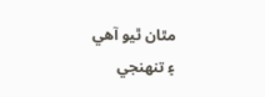مٿان ٿيو آهي
۽ تنهنجي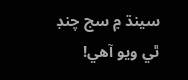سينڌ ۾ سج چنڊ ٿي ويو آهي!